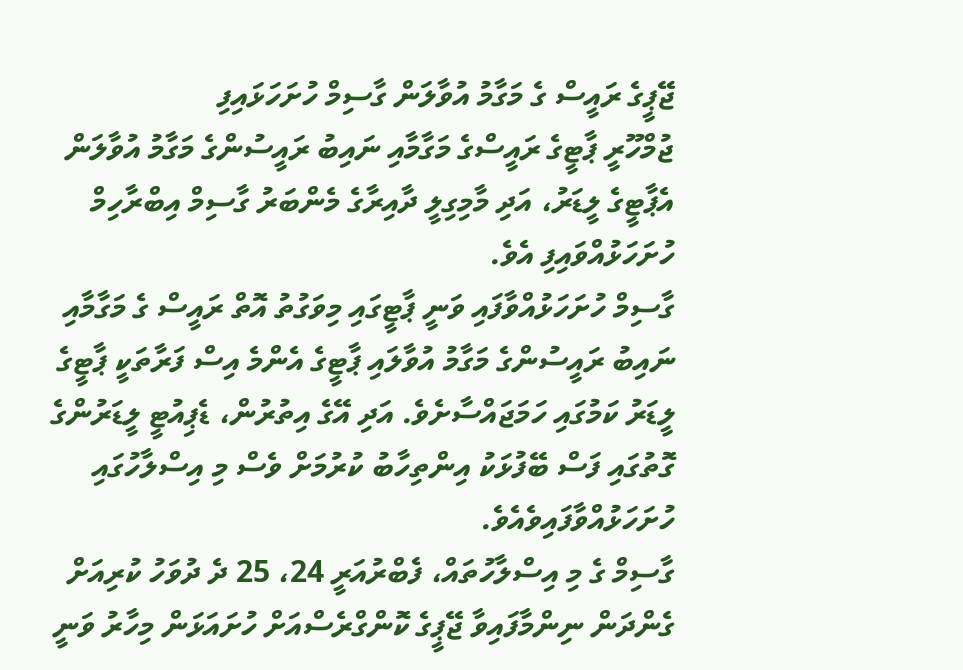ޖޭޕީގެ ރައީސް ގެ މަގާމު އުވާލަން ގާސިމް ހުށަހަޅައިފި
ޖުމްހޫރީ ޕާޓީގެ ރައީސްގެ މަގާމާއި ނައިބު ރައީސުންގެ މަގާމު އުވާލަން އެޕާޓީގެ ލީޑަރު، އަދި މާމިގިލީ ދާއިރާގެ މެންބަރު ގާސިމް އިބްރާހިމް ހުށަހަޅުއްވައިފި އެވެ.
ގާސިމް ހުށަހަޅުއްވާފައި ވަނީ ޕާޓީގައި މިވަގުތު އޮތް ރައީސް ގެ މަގާމާއި ނައިބު ރައީސުންގެ މަގާމު އުވާލައި ޕާޓީގެ އެންމެ އިސް ފަރާތަކީ ޕާޓީގެ ލީޑަރު ކަމުގައި ހަމަޖައްސާށެވެ. އަދި އޭގެ އިތުރުން، ޑެޕިއުޓީ ލީޑަރުންގެ ގޮތުގައި ފަސް ބޭފުޅަކު އިންތިހާބު ކުރުމަށް ވެސް މި އިސްލާހުގައި ހުށަހަޅުއްވާފައިވެއެވެ.
ގާސިމް ގެ މި އިސްލާހުތައް، ފެބްރުއަރީ 24، 25 ދެ ދުވަހު ކުރިއަށް ގެންދަން ނިންމާފައިވާ ޖޭޕީގެ ކޮންގްރެސްއަށް ހުށައަޅަން މިހާރު ވަނީ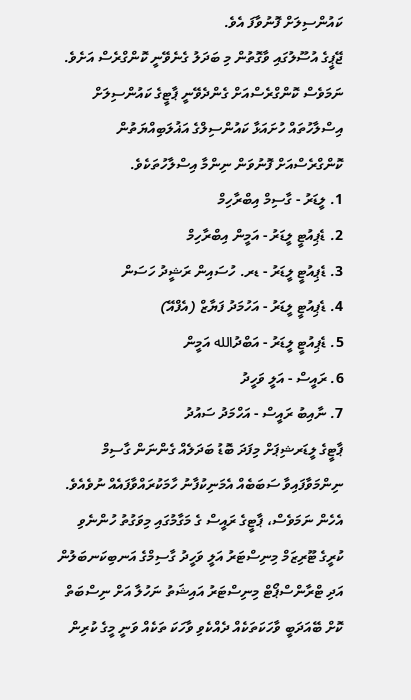ކައުންސިލަށް ފޮނުވާފަ އެވެ.
ޖޭޕީގެ އުސޫލުގައި ވާގޮތުން މި ބަދަލު ގެނެވޭނީ ކޮންގްރެސް އަށެވެ. ނަމަވެސް ކޮންގްރެސްއަށް ގެންދެވޭނީ ޕާޓީގެ ކައުންސިލަށް އިސްލާހުތައް ހުށައަޅާ ކައުންސިލްގެ އަޣުލަބިއްޔަތުން ކޮންގްރެސްއަށް ފޮނުވަން ނިންމާ އިސްލާހުތަކެވެ.
1. ލީޑަރު - ގާސިމް އިބްރާހިމް
2. ޑެޕިއުޓީ ލީޑަރު - އަމީން އިބްރާހިމް
3. ޑެޕިއުޓީ ލީޑަރު - ޑރ. ހުސައިން ރަޝީދު ހަސަން
4. ޑެޕިއުޓީ ލީޑަރު - އަހުމަދު ފަޔާޒް (އެފްއޭ)
5. ޑެޕިއުޓީ ލީޑަރު - އަބްދުالله އަމީން
6. ރައީސް - އަލީ ވަހީދު
7. ނާއިބު ރައީސް - އަހްމަދު ސައުދު
ޕާޓީގެ ލީޑަރޝިޕަށް މިފަދަ ބޮޑު ބަދަލެއް ގެންނަން ގާސިމް ނިންމަވާފައިވާ ސަބަބެއް އެމަނިކުފާނު ހާމަކުރައްވާފައެއް ނުވެއެވެ. އެހެން ނަމަވެސް، ޕާޓީގެ ރައީސް ގެ މަގާމުގައި މިވަގުތު ހުންނެވި ކުރީގެ ޓޫރިޒަމް މިނިސްޓަރު އަލީ ވަހީދު ގާސިމްގެ އަނބިކަނބަލުން އަދި ޓްރާންސްޕޯޓް މިނިސްޓަރު އައިޝަތު ނަހުލާ އަށް ނިސްބަތް ކޮށް ބޭއަދަބީ ވާހަކަތަކެއް ދެއްކެވި ވާހަކަ ތަކެއް ވަނީ މީގެ ކުރިން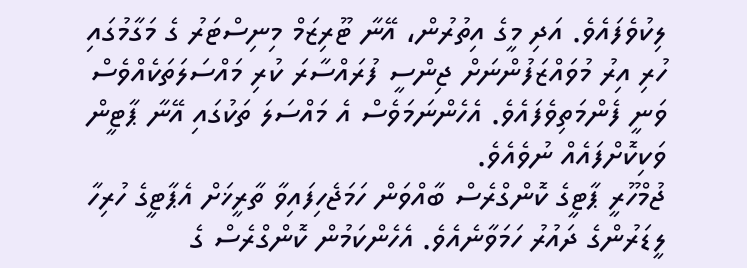ލިކުވެފައެވެ. އަދި މީގެ އިތުރުން، އޭނާ ޓޫރިޒަމް މިނިސްޓަރު ގެ މަގާމުގައި ހުރި އިރު މުވައްޒަފުންނަށް ޖިންސީ ފުރައްސާރަ ކުރި މައްސަލަތަކެއްވެސް ވަނީ ފެންމަތިވެފައެވެ. އެހެންނަމަވެސް އެ މައްސަލަ ތަކުގައި އޭނާ ޕާޓީން ވަކިކޮށްފައެއް ނުވެއެވެ.
ޖުމްހޫރީ ޕާޓީގެ ކޮންގްރެސް ބާއްވަން ހަމަޖެހިފައިވާ ތާރީޚަށް އެޕާޓީގެ ހުރިހާ ލީޑަރުންގެ ދައުރު ހަމަވާނެއެވެ. އެހެންކަމުން ކޮންގްރެސް ގެ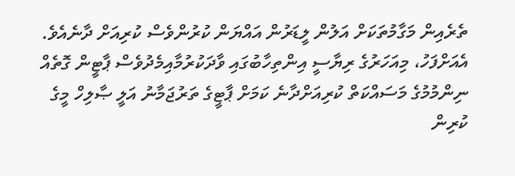ތެރެއިން މަގާމުތަކަށް އަލުން ލީޑަރުން އައްޔަން ކުރުންވެސް ކުރިއަށް ދާނެއެވެ. އެއަށްފަހު، މިއަހަރުގެ ރިޔާސީ އިންތިހާބުގައި ވާދަކުރުމާއިމެދުވެސް ޕާޓީން ގޮތެއް ނިންމުމުގެ މަސައްކަތް ކުރިއަށްދާނެ ކަމަށް ޕާޓީގެ ތަރުޖަމާނު އަލީ ޞާލިހް މީގެ ކުރިން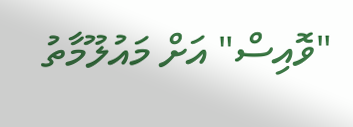"ވޮއިސް" އަށް މައުލޫމާތު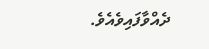ދެއްވާފައިވެއެވެ.